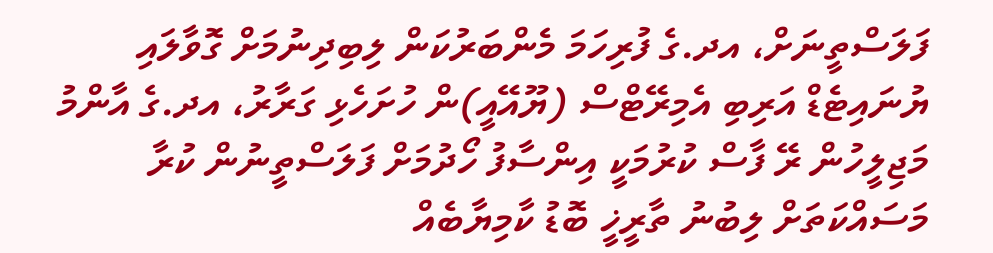ފަލަސްތީނަށް، އދ.ގެ ފުރިހަމަ މެންބަރުކަން ލިބިދިނުމަށް ގޮވާލައި ޔުނައިޓެޑް އަރިބި އެމިރޭޓްސް (ޔޫއޭއީ)ން ހުށަހެޅި ގަރާރު، އދ.ގެ އާންމު މަޖިލީހުން ރޭ ފާސް ކުރުމަކީ އިންސާފު ހޯދުމަށް ފަލަސްތީނުން ކުރާ މަސައްކަތަށް ލިބުނު ތާރީޚީ ބޮޑު ކާމިޔާބެއް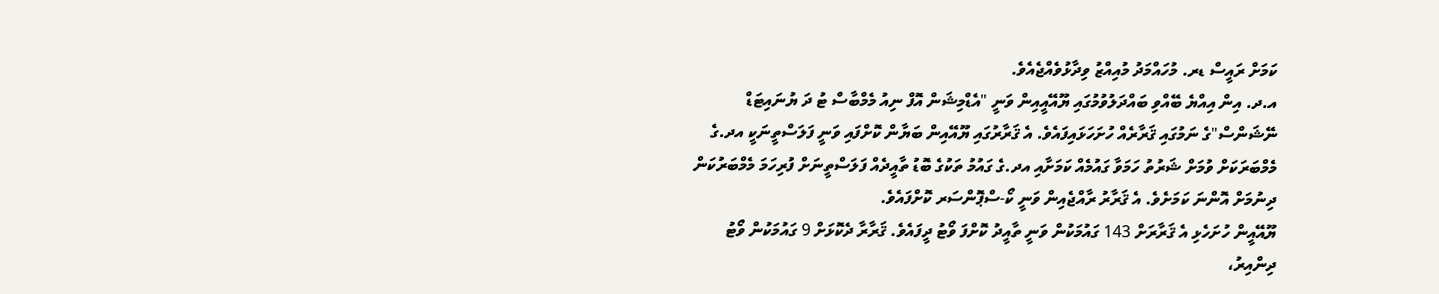ކަމަށް ރައީސް ޑރ. މުހައްމަދު މުއިއްޒު ވިދާޅުވެއްޖެއެވެ.
އ.ދ. އިން އިއްޔެ ބޭއްވި ބައްދަލުވުމުގައި ޔޫއޭއީއިން ވަނީ "އެޑްމިޝަން އޮފް ނިއު މެމްބާސް ޓު ދަ ޔުނައިޓަޑް ނޭޝަންސް"ގެ ނަމުގައި ޤަރާރެއް ހުށަހަޅައިފައެވެ. އެ ޤަރާރުގައި ޔޫއޭއިން ބަޔާން ކޮށްފައި ވަނީ ފަލަސްތީނަކީ އދ.ގެ މެމްބަރަކަށް ވުމަށް ޝަރުތު ހަމަވާ ގައުމެއް ކަމަށާއި އދ.ގެ ގައުމު ތަކުގެ ބޮޑު ތާއީދެއް ފަލަސްތީނަށް ފުރިހަމަ މެމްބަރުކަން ދިނުމަށް އޮންނަ ކަމަށެވެ. އެ ޤަރާރު ރާއްޖެއިން ވަނީ ކޯ-ސްޕޮންސަރ ކޮށްފައެވެ.
ޔޫއޭއީން ހުށަހެޅި އެ ޤަރާރަށް 143 ގައުމަކުން ވަނީ ތާއީދު ކޮށްފަ ވޯޓު ދީފައެވެ. ޤަރާރާ ދެކޮޅަށް 9 ގައުމަކުން ވޯޓު ދިންއިރު،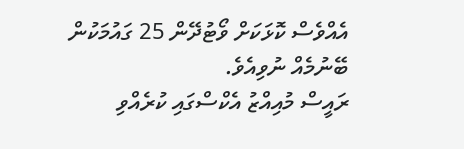އެއްވެސް ކޮޅަކަށް ވޯޓުދޭން 25 ގައުމަކުން ބޭނުމެއް ނުވިއެވެ.
ރައީސް މުއިއްޒު އެކްސްގައި ކުރެއްވި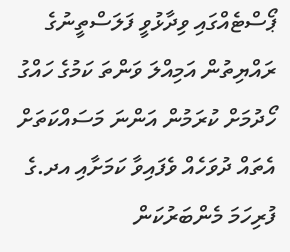ޕޯސްޓެއްގައި ވިދާޅުވީ ފަލަސްތީނުގެ ރައްޔިތުން އަމިއްލަ ވަންތަ ކަމުގެ ހައްގު ހޯދުމަށް ކުރަމުން އަންނަ މަސައްކަތަށް އެތައް ދުވަހެއް ވެފައިވާ ކަމަށާއި އދ.ގެ ފުރިހަމަ މެންބަރުކަން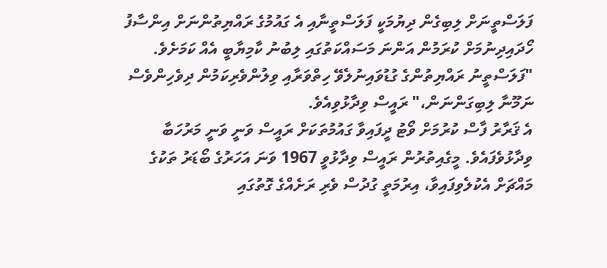ފަލަސްތީނަށް ލިބިގެން ދިޔުމަކީ ފަލަސްތީނާއި އެ ގައުމުގެ ރައްޔިތުންނަށް އިންސާފު ހޯދައިދިނުމަށް ކުރަމުން އަންނަ މަސައްކަތުގައި ލިބުނު ކާމިޔާބީ އެއް ކަމަށެވެ.
"ފަލަސްތީނު ރައްޔިތުންގެ ގުޑުވައިނުލެވޭ ހިތްވަރާއި ވިލުންވެރިކަމުން ދިވެހިންވެސް ނަމޫނާ ލިބިގަންނަން،" ރައީސް ވިދާޅުވިއެވެ.
އެ ޤަރާރު ފާސް ކުރުމަށް ވޯޓު ދީފައިވާ ގައުމުތަކަށް ރައީސް ވަނީ ވަނީ މަރުހަބާ ވިދާޅުވެފައެވެ. މީގެއިތުރުން ރައީސް ވިދާޅުވީ 1967 ވަނަ އަހަރުގެ ބޯޑަރު ތަކުގެ މައްޗަށް އެކުލެވިފައިވާ، އިރުމަތީ ގުދުސް ވެރި ރަށެއްގެ ގޮތުގައި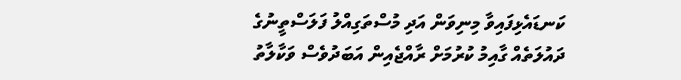ކަނޑައެޅިފައިވާ މިނިވަން އަދި މުސްތަގިއްލު ފަލަސްތީނުގެ ދައުލަތެއް ގާއިމު ކުރުމަށް ރާއްޖެއިން އަބަދުވެސް ވަކާލާތު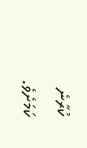ކުރާނެ ކަމަށެވެ.